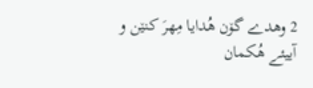2 وهدے گۆن هُدایا مِهرَ کنێن و آییئے هُکمان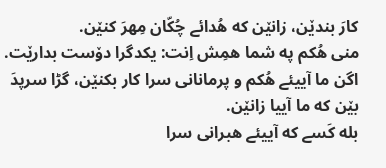کارَ بندێن، زانێن که هُدائے چُکّان مِهرَ کنێن.
منی هُکم په شما همِش اِنت: یکدگرا دۆست بدارێت.
اگن ما آییئے هُکم و پرمانانی سرا کار بکنێن، گڑا سرپدَ بێن که ما آییا زانێن.
بله کَسے که آییئے هبرانی سرا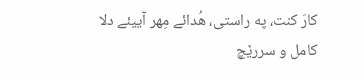کارَ کنت، په راستی، هُدائے مِهر آییئے دلا کامل و سررێچ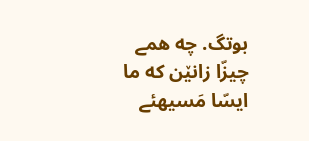بوتگ. چه همے چیزّا زانێن که ما ایسّا مَسیهئے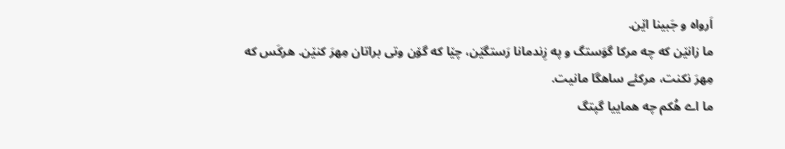اَرواه و جَبینا اێن.
ما زانێن که چه مرکا گوَستگ و په زِندمانا رَستگێن، چێا که گۆن وتی براتان مِهرَ کنێن. هرکَس که مِهرَ نکنت، مرکئے ساهگا مانیت.
ما اے هُکم چه هماییا گپتگ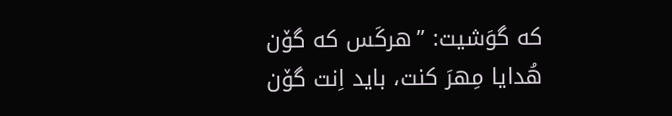که گوَشیت: ”هرکَس که گۆن هُدایا مِهرَ کنت، باید اِنت گۆن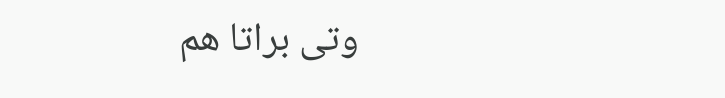وتی براتا هم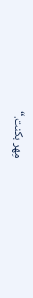مِهر بکنت.“